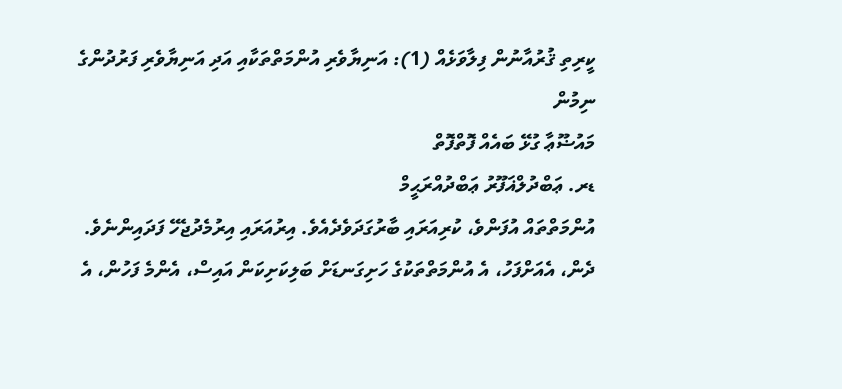ކީރިތި ޤުރުއާނުން ފިލާވަޅެއް (1): އަނިޔާވެރި އުންމަތްތަކާއި އަދި އަނިޔާވެރި ފަރުދުންގެ ނިމުން
މައުޟޫޢާ ގުޅޭ ބައެއް ފޮތްފޮތް
ޑރ. ޢަބްދުލްޣަފޫރު ޢަބްދުއްރަޙީމް
އުންމަތްތައް އުފަންވެ، ކުރިއަރައި ބާރުގަދަވެދެއެވެ. އިރުއަރައި އިރުމެދުޖެހޭ ފަދައިންނެވެ. ދެން، އެއަށްފަހު، އެ އުންމަތްތަކުގެ ހަށިގަނޑަށް ބަލިކަށިކަން އައިސް، އެންމެ ފަހުން، އެ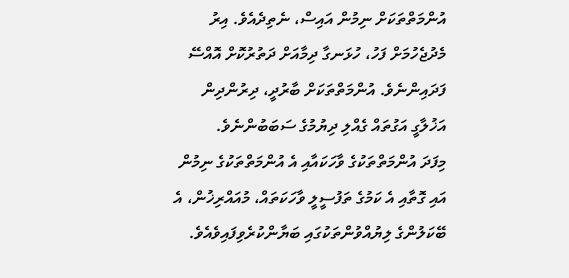އުންމަތްތަކަށް ނިމުން އައިސް، ނެތިދެއެވެ. އިރު މެދުޖެހުމަށް ފަހު، ހުޅަނގާ ދިމާއަށް ދަތުރުކޮށް އޮއްސޭ ފަދައިންނެވެ. އުންމަތްތަކަށް ބާރުދީ، ދިރުންދިން އަޚުލާގީ އަގުތައް ގެއްލި ދިޔުމުގެ ސަބަބުންނެވެ.
މިފަދަ އުންމަތްތަކުގެ ވާހަކައާއި އެ އުންމަތްތަކުގެ ނިމުން އައި ގޮތާއި އެ ކަމުގެ ތަފުސީލީ ވާހަކަތައް، މުއައްރިޚުން، އެ ބޭކަލުންގެ ލިޔުއްވުންތަކުގައި ބަޔާންކުރެވިފައިވެއެވެ.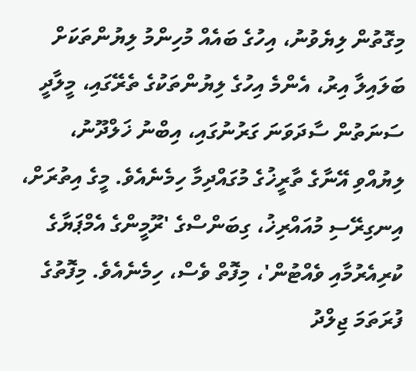މިގޮތުން ލިޔެވުނު، އިހުގެ ބައެއް މުހިންމު ލިޔުންތަކަށް ބަލައިލާ އިރު، އެންމެ އިހުގެ ލިޔުންތަކުގެ ތެރޭގައި، މީލާދީ ސަނަތުން ސާދަވަނަ ގަރުނުގައި، އިބްނު ޚަލްދޫނު، ލިޔުއްވި އޭނާގެ ތާރީޚުގެ މުގައްދިމާ ހިމެނެއެވެ. މީގެ އިތުރަށް، އިނގިރޭސި މުއައްރިޚު، ގިބަންސްގެ 'ރޫމީންގެ އެމްޕަޔާގެ ކުރިއެރުމާއި ވެއްޓުން'، މިފޮތް ވެސް، ހިމެނެއެވެ. މިފޮތުގެ ފުރަތަމަ ޖިލްދު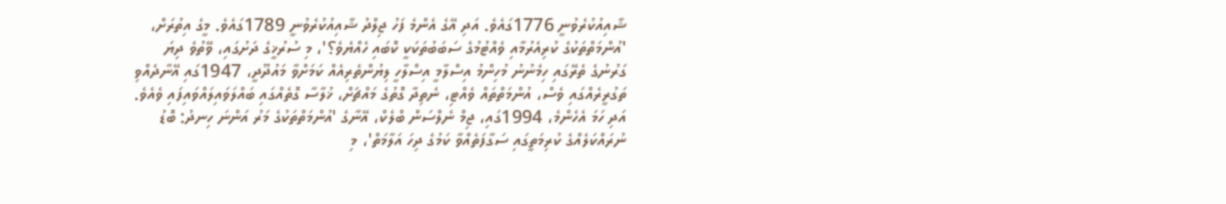ޝާއިއުކުރެވުނީ 1776ގައެވެ. އަދި އޭގެ އެންމެ ފަހު ޖިލްދު ޝާއިއުކުރެވުނީ 1789ގައެވެ. މީގެ އިތުރަށް، 'އުންމަތްތަކުގެ ކުރިއެރުމާއި ވެއްޓުމުގެ ސަބަބުތަކަކީ ކޮބައި ހެއްޔެވެ؟'، މި ސުރުޚީގެ ދަށުގައި، ވޭތުވެ ދިޔަ ގަރުނުގެ ތެރޭގައި ހިމެނުނު މުހިންމު އިސްލާމީ އިސްލާހީ ލިޔުންތެރިއެއް ކަމަށްވާ މައުދޫދީ، 1947ގައި އޭނާދެއްވި ތަގުރީރެއްގައި ވެސް، އުންމަތްތައް ވެއްޓި، ނެތިދާ ގޮތުގެ މައްޗަށް، ޚުލާސާ ގޮތެއްގައި ބައްލަވައިލައްވައިފައި ވެއެވެ. އަދި ހަމަ އެހެންމެ، 1994ގައި، ޖިމް ނެލްސަން ބްލެކް، އޭނާގެ 'އުންމަތްތަކުގެ މަރު އަންނަ ހިނދު: ބޮޑު ނުރައްކަލެއްގެ ކުރިމަތީގައި ސަގާފަތެއްވާ ކަމުގެ ދިހަ އަލާމަތް'، މި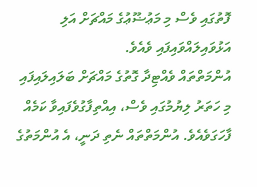ފޮތުގައި ވެސް މި މަޢުޟޫޢުގެ މައްޗަށް އަލި އަޅުވައިލައްވައިފައި ވެއެވެ.
އުންމަތްތައް ވެއްޓިދާ ގޮތުގެ މައްޗަށް ބަލައިލައިފައި މި ހަތަރު ލިޔުމުގައި ވެސް، އިއްތިފާގުވެފައިވާ ކަމެއް ފާހަގަވެއެވެ. އުންމަތްތައް ނެތި ދަނީ، އެ އުންމަތުގެ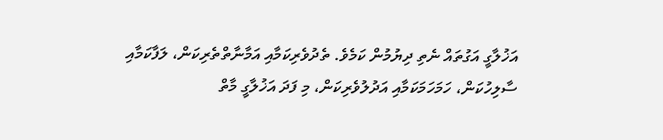އަޚުލާގީ އަގުތައް ނެތި ދިޔުމުން ކަމެވެ. ތެދުވެރިކަމާއި އަމާނާތްތެރިކަން، ލަފާކަމާއި ސާލިހުކަން، ހަމަހަމަކަމާއި އަދުލުވެރިކަން، މި ފަދަ އަޚުލާގީ މާތް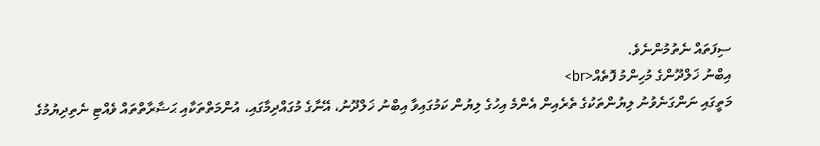ސިފަތައް ނެތުމުންނެވެ.
އިބްނު ޚަލްދޫންގެ މުހިންމު ފޮތެއް<br>
މަތީގައި ނަންގަނެވުނު ލިޔުންތަކުގެ ތެރެއިން އެންމެ އިހުގެ ލިޔުން ކަމުގައިވާ އިބްނު ޚަލްދޫނު، އޭނާގެ މުގައްދިމާގައި، އުންމަތްތަކާއި ޙަޟާރާތްތައް ވެއްޓި ނެތިދިޔުމުގެ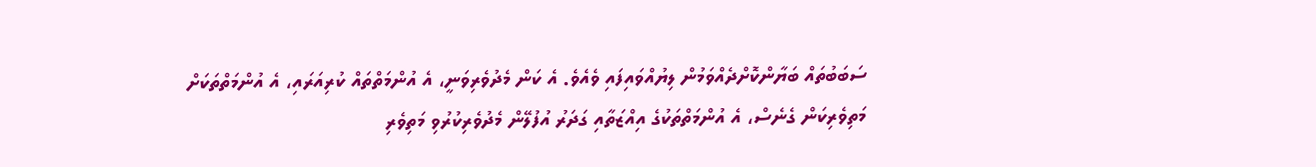ސަބަބުތައް ބަޔާންކޮށްދެއްވަމުން ލިޔުއްވައިފައި ވެއެވެ. އެ ކަން މެދުވެރިވަނީ، އެ އުންމަތްތައް ކުރިއަރައި، އެ އުންމަތްތަކަށް މަތިވެރިކަން ގެނެސް، އެ އުންމަތްތަކުގެ އިއްޒަތާއި ގަދަރު އުފުލޭން މެދުވެރިކުރުވި މަތިވެރި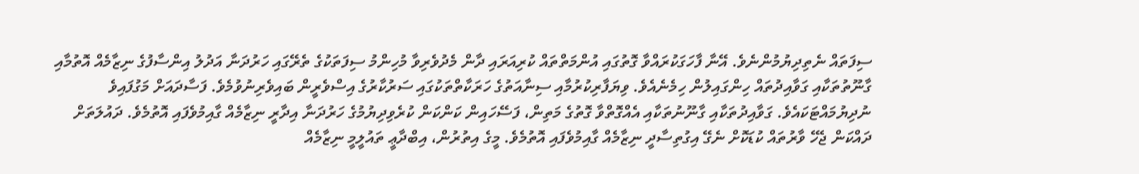ސިފަތައް ނެތިދިޔުމުންނެވެ. އޭނާ ފާހަގަކުރައްވާ ގޮތުގައި އުންމަތްތައް ކުރިއަރައި ދާން މެދުވެރިވާ މުހިންމު ސިފަތަކުގެ ތެރޭގައި ހަރުދަނާ އަދުލު އިންސާފުގެ ނިޒާމެއް އޮތުމާއި ގާނޫތުތަކާއި ގަވާއިދުތައް ހިންގައިލުން ހިމެނެއެވެ. ވިޔަފާރިކުރުމާއި ސިނާއަތުގެ ހަރަކާތްތަކުގައި ސަރުކާރުގެ އިސްވެރީން ބައިވެރިނުވުމެވެ. ފަސާދައަށް މަގުފައިވެ ނުދިޔުމައްޓަކައެވެ. ގަވާއިދުތަކާއި ގާނޫނުތަކާއި އެއްގޮތްވާ ގޮތުގެ މަތިން، ފަސޭހައިން ކަންކަން ކުރެވިދިޔުމުގެ ހަރުދަނާ އިދާރީ ނިޒާމެއް ގާއިމުވެފައި އޮތުމެވެ. ދައުލަތަށް ދައްކަން ޖެހޭ ވާރުތައް ކުޑަކޮށް ނެގޭ އިގުތިސާދީ ނިޒާމެއް ގާއިމުވެފައި އޮތުމެވެ. މީގެ އިތުރުން، އިބްދާޢީ ތައުލީމީ ނިޒާމެއް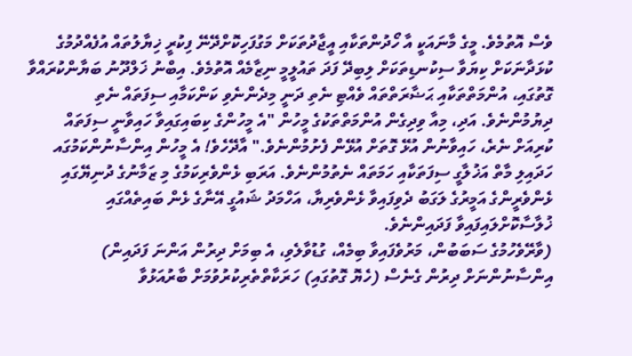ވެސް އޮތުމެވެ. މީގެ މާނައަކީ އާ ހޯދުންތަކާއި އީޖާދުތަކަށް މަގުފަހިކޮށްދޭނޭ ފިކުރީ ޚިޔާލުތައް އުފެއްދުމުގެ ކުޅަދާނަކަށް ކިޔަވާ ސިކުނޑިތަކަށް ލިބިދޭ ފަދަ ތައުލީމީ ނިޒާމެއް އޮތުމެވެ. އިބްނު ޚަލްދޫނު ބަޔާންކުރައްވާ ގޮތުގައި، އުންމަތްތަކާއި ޙަޟާރަތްތައް ވެއްޓި ނެތި ދަނީ މިދެންނެވި ކަންކަމާއި ސިފަތައް ނެތި ދިޔުމުންނެވެ. އަދި، މިއާ ވިދިގެން އުންމަތްތަކުގެ މީހުން "އެ މީހުންގެ ކިބައިގައިވާ ހައިވާނީ ސިފަތައް ކުރިއަށް ނެރެ، ހައިވާނުން އުޅޭ ގޮތަށް އުޅޭން ފެށުމުންނެވެ." އާދޭހެވެ! އެ މީހުން އިންސާނުންކަމުގައ ހަދައިލި މާތް އަޚުލާގީ ސިފަތަކާއި ހަމަތައް ނެތުމުންނެވެ. އަރަބި ޅެންވެރިކަމުގެ މި ޒަމާނުގެ ދުނިޔޭގައި ޅެންވެރީންގެ އަމީރުގެ ލަގަބު ދެވިފައިވާ ޅެންވެރިޔާ، އަހްމަދު ޝައުގީ އޭނާގެ ޅެން ބައިތެއްގައި ޚުލާސާކޮށްލައިފައިވާ ފަދައިންނެވެ.
(ވާރޭވެހުމުގެ ސަބަބުން، މަރުވެފައިވާ ބިމެއް، ގުޑުވާލެވި، އެ ބިމަށް ދިރުން އަންނަ ފަދައިން) އިންސާނުންނަށް ދިރުން ގެނެސް (ހެޔޮ ގޮތުގައި) ހަރަކާތްތެރިކުރުވުމަށް ބާރުއަޅުވާ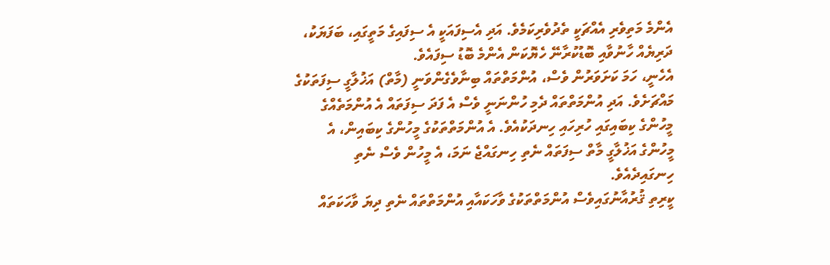އެންމެ މަތިވެރި އެއްޗަކީ ތެދުވެރިކަމެވެ. އަދި އެސިފައަކީ އެ ސިފައިގެ މަތީގައި، ބަފަޔަކު، ދަރިޔެއް ހާނުވާއި ބޮޑުކުރާނޭ ހެޔޮކަން އެންމެ ބޮޑު ސިފައެވެ.
އެހެނީ، ހަމަ ކަށަވަރުން ވެސް، އުންމަތްތައް ބިނާވެގެންވަނީ (މާތް) އަޚުލާގީ ސިފަތަކުގެ މައްޗަށެވެ. އަދި އުންމަތްތައް ދެމި ހުންނަނީ ވެސް އެ ފަދަ ސިފަތައް އެ އުންމަތެއްގެ މީހުންގެ ކިބައިގައި ހުރިހައި ހިނދަކުއެވެ. އެ އުންމަތްތަކުގެ މީހުންގެ ކިބައިން، އެ މީހުންގެ އަޚުލާގީ މާތް ސިފަތައް ނެތި ހިނގައްޖެ ނަމަ، އެ މީހުން ވެސް ނެތި ހިނގައިދެއެވެ.
ކީރިތި ޤުރުއާނުގައިވެސް އުންމަތްތަކުގެ ވާހަކައާއި އުންމަތްތައް ނެތި ދިޔަ ވާހަކަތައް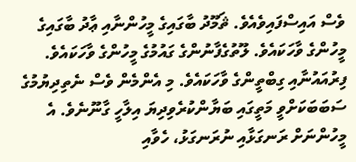ވެސް އައިސްފައިވެއެވެ. ޘަމޫދު ބާގައިގެ މީހުންނާއި ޢާދު ބާގައިގެ މީހުންގެ ވާހަކައެވެ. ލޫތުގެފާނުންގެ ގައުމުގެ މީހުންގެ ވާހަކައެވެ. ފިރުއައުނާއި ގިބްތީންގެ ވާހަކައެވެ. މި އެންމެން ވެސް ނެތިދިޔުމުގެ ސަބަބަކަށްވީ މަތީގައި ބަޔާންކުރެވިދިޔަ އިލާހީ ގާނޫނެވެ. އެ މީހުންނަށް ރަނގަޅާއި ނުރަނގަޅު، ހެވާއި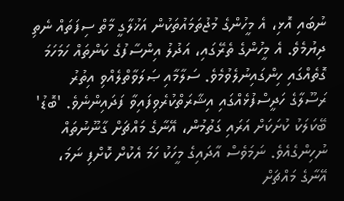ނުބައި އޮޅި، އެ މީހުންގެ މުޖުތަމައުތަކުން އަޚުލާގީ މާތް ސިފަތައް ނެތި ދިޔުމެވެ. އެ މީހުންގެ ތެރޭގައި، އަދުލު އިންސާފުގެ ކަންތައް ހަމަހަމަ ގޮތެއްގައި ހިންގައިނުލެވުމެވެ. ސަލާމާއި ޞަލަވާތްލެއްވި އިތުރު ރަސޫލާގެ ހަދީސްފުޅެއްގައި އިޝާރަތްކުރެވިފައިވާ ފަދައިންނެވެ. 'ބޮޑު' ބޭކަލަކު ކުށަކަށް އަރައި ގަތުމުން، އޭނާގެ މައްޗަށް ގާނޫނުތައް ނުހިންގެއެވެ. ނަމަވެސް އާދައިގެ މީހަކު ހަމަ އެކުށް ކޮށްފި ނަމަ، އޭނާގެ މައްޗަށް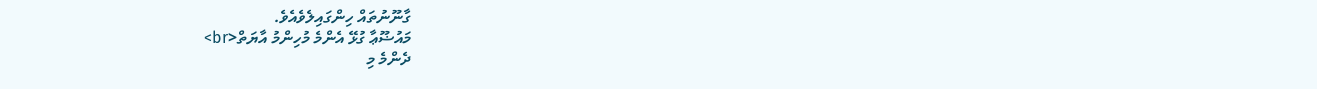ގާނޫނުތައް ހިންގައިލެވެއެވެ.
މައުޟޫޢާ ގުޅޭ އެންމެ މުހިންމު އާޔަތް<br>
ދެންމެ މި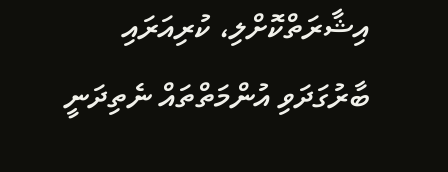އިޝާރަތްކޮށްލި، ކުރިއަރައި ބާރުގަދަވި އުންމަތްތައް ނެތިދަނީ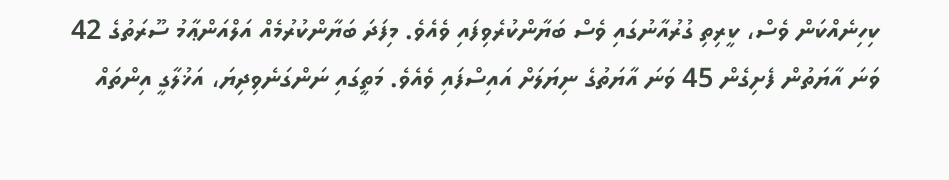ކިހިނެއްކަން ވެސް، ކީރިތި ގުރުއާނުގައި ވެސް ބަޔާންކުރެވިފައި ވެއެވެ. މިފަދަ ބަޔާންކުރުމެއް އަލްއަންޢާމު ސޫރަތުގެ 42 ވަނަ އާޔަތުން ފެށިގެން 45 ވަނަ އާޔަތުގެ ނިޔަލަށް އައިސްފައި ވެއެވެ. މަތީގައި ނަންގަނެވިދިޔަ، އަޚުލާގީ އިންތައް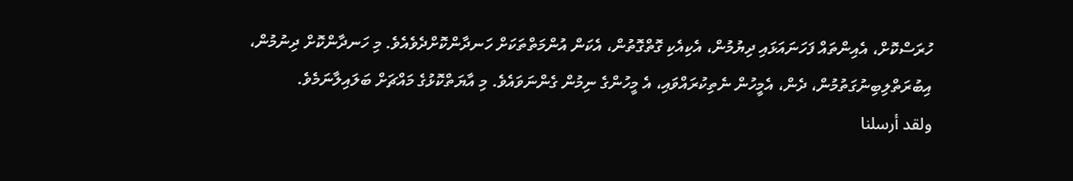ހުރަސްކޮށް، އެއިންތައް ފަހަނައަޅައި ދިޔުމުން، އެކިއެކި ގޮތްގޮތުން، އެކަން އުންމަތްތަކަށް ހަނދާންކޮށްދެވެއެވެ. މި ހަނދާންކޮށް ދިނުމުން، އިބުރަތްލިބިނުގަތުމުން، ދެން، އެމީހުން ނެތިކުރައްވައި، އެ މީހުންގެ ނިމުން ގެންނަވައެވެ. މި އާޔަތްކޮޅުގެ މައްޗަށް ބަލައިލާނަމެވެ.
ولقد أرسلنا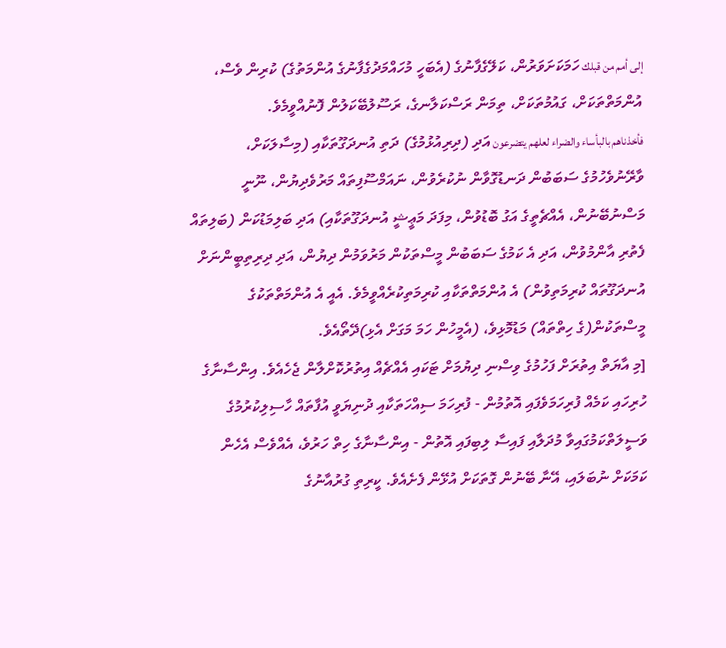إلى أمم من قبلك ހަމަކަށަވަރުން، ކަލޭގެފާނުގެ (އެބަހީ މުހައްމަދުގެފާނުގެ އުންމަތުގެ) ކުރިން ވެސް، އުންމަތްތަކަށް، ގައުމުތަކަށް، ތިމަން ރަސްކަލާނގެ، ރަސޫލުބޭކަލުން ފޮނުއްވީމެވެ.
فأخذناهم بالبأساء والضراء لعلهم يتضرعون އަދި (ދިރިއުޅުމުގެ) ދަތި އުނދަގޫތަކާއި (މިސާލަކަށް، ވާރޭނުވެހުމުގެ ސަބަބުން ދަނޑުގޮވާން ނުކުރެވުން، ނައަމްސޫފިތައް މަރުވެދިޔުން، ނޫނީ މަސްނުބޭނުން، އެއްޗެތީގެ އަގު ބޮޑުވުން، މިފަދަ މަޢީޝީ އުނދަގޫތަކާއި) އަދި ބަލިމަޑުކަން (ބަލިތައް ފެތުރި އާންމުވުން، އަދި އެ ކަމުގެ ސަބަބުން މީސްތަކުން މަރުވަމުން ދިޔުން، އަދި ދިރިތިބީންނަށް އުނދަގޫތައް ކުރިމަތިވުން) އެ އުންމަތްތަކާއި ކުރިމަތިކުރެއްވީމެވެ. އެއީ އެ އުންމަތްތަކުގެ މީސްތަކުން(ގެ ހިތްތައް) މަޑުމޮޅިވެ، (އެމީހުން ހަމަ މަގަށް އެޅި)ދޭތޯއެވެ.
[މި އާޔަތް އިތުރަށް ފަހުމުގެ ވިސްނި ދިޔުމަށް ޓަކައި އެއްޗެއް އިތުރުކޮށްލާން ޖެހެއެވެ. އިންސާނާގެ ހުރިހައި ކަމެއް ފުރިހަމަވެފައި އޮތުމުން - ފުރިހަމަ ސިއްހަތަކާއި ދުނިޔަވީ އުފާތައް ހާސިލިކުރުމުގެ ވަސީލަތްކަމުގައިވާ މުދަލާއި ފައިސާ ލިބިފައި އޮތުން - އިންސާނާގެ ހިތް ހަރުވެ، އެއްވެސް އެހެން ކަމަކަށް ނުބަލައި، އޭނާ ބޭނުން ގޮތަކަށް އުޅޭން ފެށެއެވެ. ކީރިތި ގުރުއާނުގެ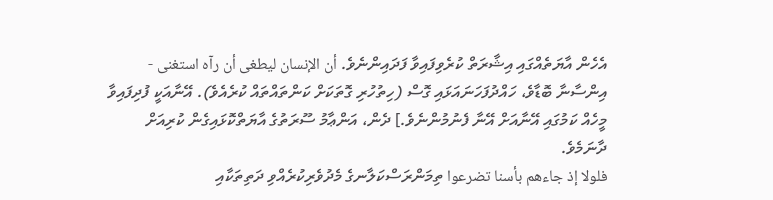އެހެން އާޔަތެއްގައި އިޝާރަތް ކުރެވިފައިވާ ފަދައިންނެވެ. أن الإنسان ليطغى أن رآه استغنى - އިންސާނާ ބޮޑާވެ، ހައްދުފަހަނައަޅައި ގޮސް (ހިތުހުރި ގޮތަކަށް ކަންތައްތައް ކުރެއެވެ). އޭނާއަކީ ފުދިފައިވާ މީހެއް ކަމުގައި އޭނާއަށް އޭނާ ފެނުމުންނެވެ.] ދެން، އަންޢާމު ސޫރަތުގެ އާޔަތްކޮޅައިގެން ކުރިއަށް ދާނަމެވެ.
فلولا إذ جاءهم بأسنا تضرعوا ތިމަންރަސްކަލާނގެ މެދުވެރިކުރެއްވި ދަތިތަކާއި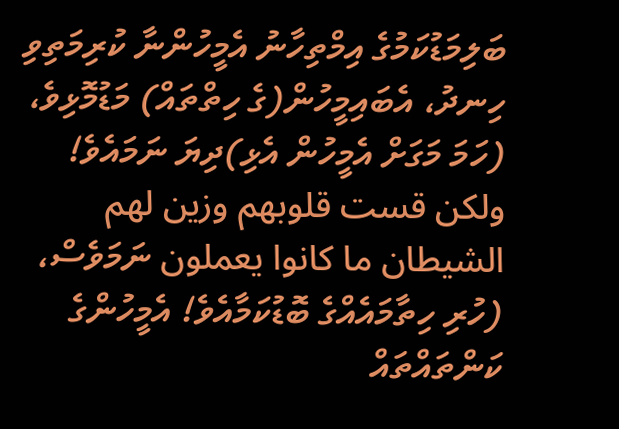ބަލިމަޑުކަމުގެ އިމްތިހާނު އެމީހުންނާ ކުރިމަތިވި ހިނދު، އެބައިމީހުން(ގެ ހިތްތައް) މަޑުމޮޅިވެ، (ހަމަ މަގަށް އެމީހުން އެޅި)ދިޔަ ނަމައެވެ!
ولكن قست قلوبهم وزين لهم الشيطان ما كانوا يعملون ނަމަވެސް، (ހުރި ހިތާމައެއްގެ ބޮޑުކަމާއެވެ! އެމީހުންގެ ކަންތައްތައް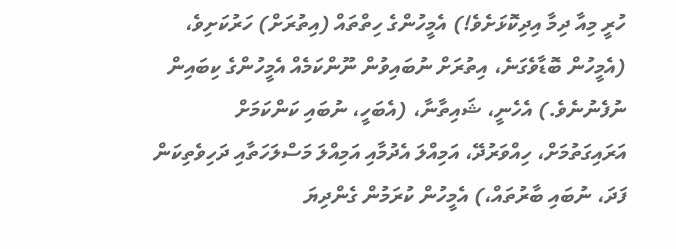ހުރީ މިއާ ދިމާ އިދިކޮޅަށެވެ!) އެމީހުންގެ ހިތްތައް (އިތުރަށް) ހަރުކަށިވެ، (އެމީހުން ބޮޑާވެގަނެ، އިތުރަށް ނުބައިވުން ނޫންކަމެއް އެމީހުންގެ ކިބައިން ނުފެނުނެވެ.) އެހެނީ، ޝައިތާނާ، (އެބަހީ، ނުބައި ކަންކަމަށް އަރައިގަތުމަށް، ހިއްވަރުދޭ، އަމިއްލަ އެދުމާއި އަމިއްލަ މަސްލަހަތާއި ދަހިވެތިކަން ފަދަ، ނުބައި ބާރުތައް،) އެމީހުން ކުރަމުން ގެންދިޔަ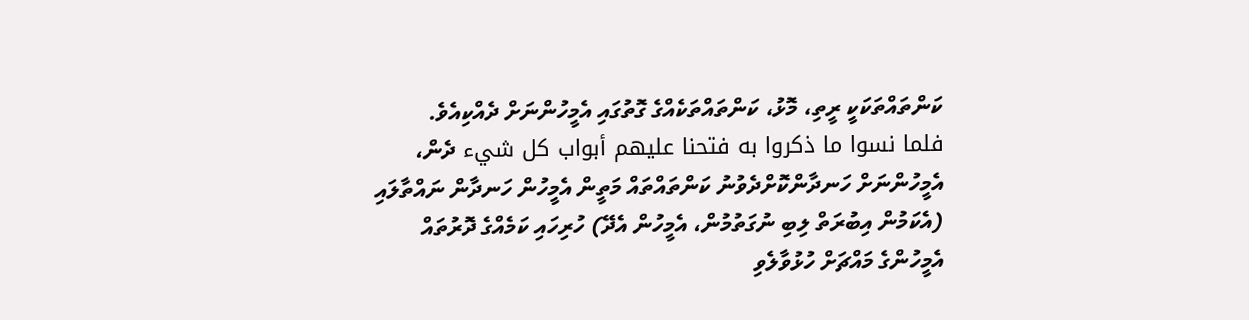ކަންތައްތަކަކީ ރީތި، މޮޅު، ކަންތައްތަކެއްގެ ގޮތުގައި އެމީހުންނަށް ދެއްކިއެވެ.
فلما نسوا ما ذكروا به فتحنا عليهم أبواب كل شيء ދެން، އެމީހުންނަށް ހަނދާންކޮށްދެވުނު ކަންތައްތައް މަތީން އެމީހުން ހަނދާން ނައްތާލައި (އެކަމުން އިބުރަތް ލިބި ނުގަތުމުން، އެމީހުން އެދޭ) ހުރިހައި ކަމެއްގެ ދޮރުތައް އެމީހުންގެ މައްޗަށް ހުޅުވާލެވި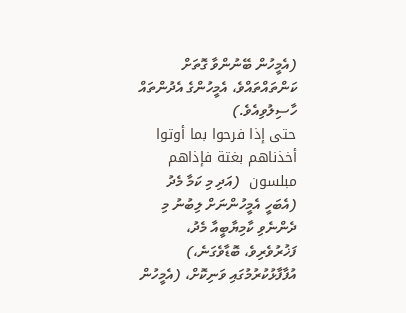(އެމީހުން ބޭނުންވާ ގޮތަށް ކަންތައްތައްވެ، އެމީހުންގެ އެދުންތައް ހާސިލުވިއެވެ.)
حتى إذا فرحوا بما أوتوا أخذناهم بغتة فإذاهم مبلسون  (އަދި މި ކަމާ މެދު (އެބަހީ އެމީހުންނަށް ލިބުނު މި ދެންނެވި ކާމިޔާބީއާ މެދު، ފަޚުރުވެރިވެ، ބޮޑާވެގަނެ،) އުފާފާޅުކުރުމުގައި ވަނިކޮށް، (އެމީހުން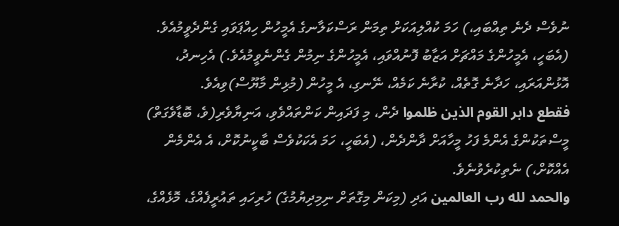ނުވެސް ދެނެ ތިއްބައި،) ހަމަ ކުއްލިއަކަށް ތިމަން ރަސްކަލާނގެ އެމީހުން ހިއްޕަވައި ގެންދެވީމުއެވެ. (އެބަހީ، އެމީހުންގެ މައްޗަށް އަޒާބު ފޮނުއްވައި، އެމީހުންގެ ނިމުން ގެންނެވީމުއެވެ.) އެހިނދު، އޮޅުންއަރައި، ހަދާނެ ގޮތެއް، ކުރާނެ ކަމެއް، ނޭނގި، އެ މީހުން (މުޅިން މާޔޫސް)ވިއެވެ.
فقطع دابر القوم الذين ظلموا ދެން، މި ފަދައިން ކަންތައްވެވި، އަނިޔާވެރި(ވެ، ބޮޑާވެގަތް) މީސްތަކުންގެ އެންމެ ފަހު މީހާއަށް ދާންދެން، (އެބަހީ، ހަމަ އެކަކުވެސް ބާކީނުކޮށް، އެ އެންމެން އެއްކޮށް،) ނެތިކުރެވުނެވެ.
والحمد لله رب العالمين އަދި (މިކަން މިގޮތަށް ނިމިދިޔުމުގެ) ހުރިހައި ތައުރީފެއްގެ، މޮޅެއްގެ،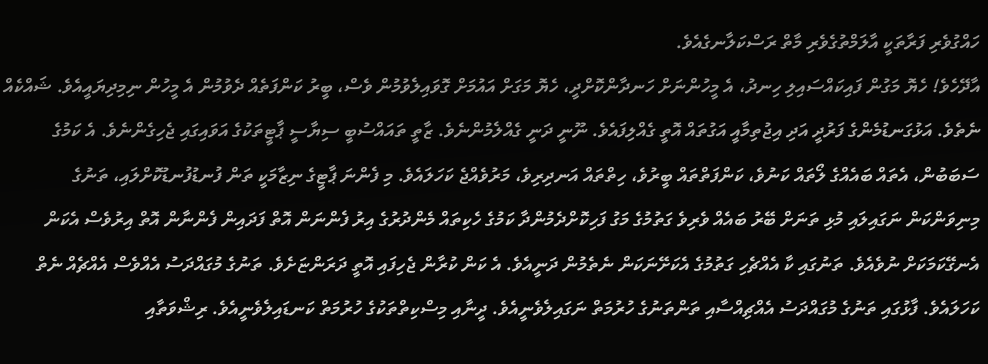ހައްގުވެރި ފަރާތަކީ އާލަމްތުގެވެރި މާތް ރަސްކަލާނގެއެވެ.
އާދޭހެވެ! ހެޔޮ މަގުން ފައިކައްސައިލި ހިނދު، އެ މީހުންނަށް ހަނދާންކޮށްދީ، ހެޔޮ މަގަށް އައުމަށް ގޮވައިލެވުމުން ވެސް، ބީރު ކަންފަތެއް ދެވުމުން އެ މީހުން ނިމިދިޔައީއެވެ. ޝައްކެއް ނެތެވެ. އަޅުގަނޑުމެންގެ ފަރުދީ އަދި އިޖުތިމާއީ އަގުތައް އޮތީ ގެއްލިފައެވެ. ނޫނީ ދަނީ ގެއްލެމުންނެވެ. ޒާތީ ތައައްސުބީ ސިޔާސީ ޕާޓީތަކުގެ އަވައިގައި ޖެހިގެންނެވެ. އެ ކަމުގެ ސަބަބުން، އެތައް ބައެއްގެ ލޯތައް ކަނުވެ، ކަންފަތްތައް ބީރުވެ، ހިތްތައް އަނދިރިވެ، މަރުވެއްޖެ ކަހަލައެވެ. މި ފެންނަ ޕާޓީގެ ނިޒާމަކީ ތަން ފުނޑުފުނޑުކޮށްލައި، ތަނުގެ މިނިވަންކަން ނަގައިލައި މުޅި ތަނަށް ބޭރު ބައެއް ވެރިވެ ގަތުމުގެ މަގު ފަހިކޮށްދެމުންދާ ކަމުގެ ހެކިތައް މެންދުރުގެ އިރު ފެންނަން އޮތް ފަދައިން ފެންނާން އޮތް އިރުވެސް އެކަން އެނގޭކަމަކަށް ނުވެއެވެ. ތަނުގައި ކާ އެއްޗެހި ގަތުމުގެ އެކަށޭނަކަން ނެތެމުން ދަނީއެވެ. އެ ކަން ކުރާން ޖެހިފައި އޮތީ ދަރަންޏަށެވެ. ތަނުގެ މުގައްދަސު އެއްވެސް އެއްޗެއް ނެތް ކަހަލައެވެ. ފާޅުގައި ތަނުގެ މުގައްދަސު އެއްޗިއްސާއި ތަންތަނުގެ ހުރުމަތް ނަގައިލެވެނީއެވެ. ދީނާއި މިސްކިތްތަކުގެ ހުރުމަތް ކަނޑައިލެވެނީއެވެ. ރިޝްވަތާއި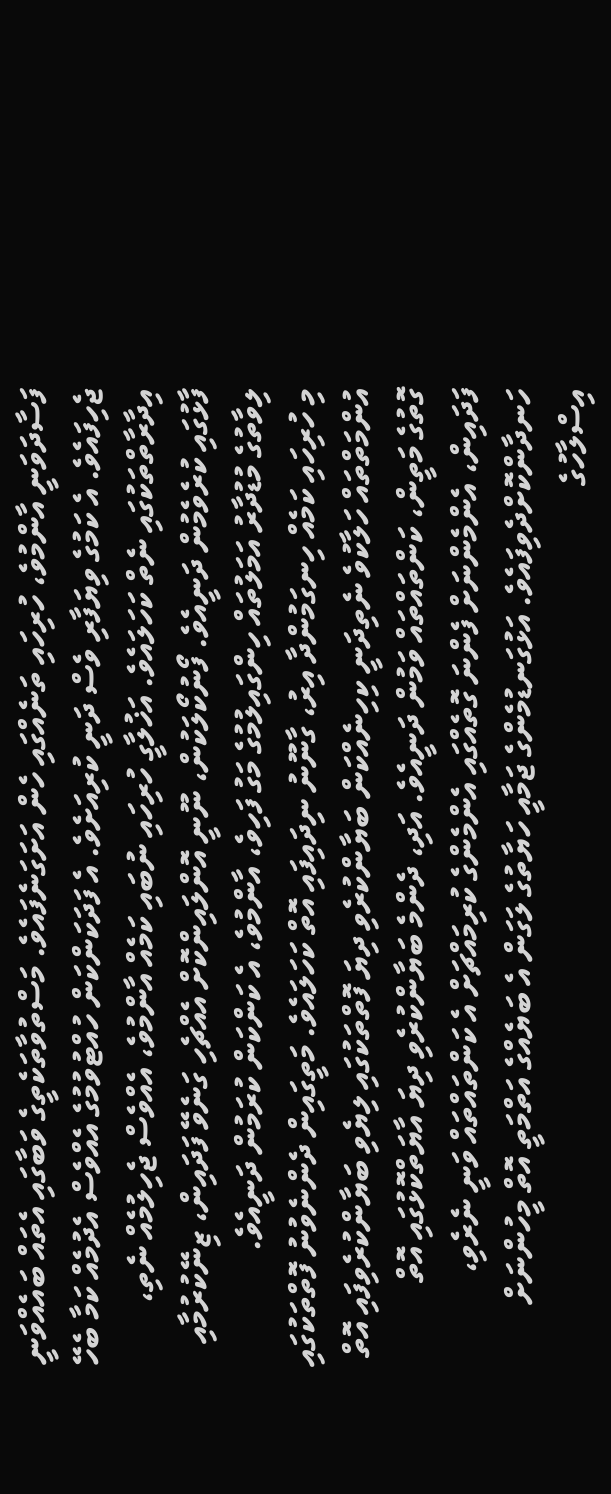ފަސާދަވަނީ އާންމުވެ، ހުރިހައި ތަނެއްގައި ހެން އަށަގަނެފައެވެ. މަސްތުވާތަކެތީގެ ވަބާގައި އެތައް ބައެއްވަނީ ޖެހިފައެވެ. އެ ކަމުގެ ވިޔަފާރި ވެސް ދަނީ ކުރިއަށެވެ. އެ ފަދަކަންކަން ހުއްޓުވުމުގެ އެއްވެސް އެދުމެއް ކަމާ ބެހޭ އިދާރާތްތަކުގައި ނެތް ކަހަލައެވެ. އަޚުލާގީ ހުރިހައި ނުބައި ކަމެއް އާންމުވެ، އެއްވެސް ޖެހިލުމެއް ނެތި، ފާޅުގައި ކުރެވެމުން ދަނީއެވެ. ފޯނުކޯލަކުން، ނޫނީ އޮންލައިންކޮށް އެއްޗެހި ގަނެވޭ ފަދައިން، ޒިނޭކުރުމާއި ލިވާތުގެ މުޑުދާރު އަމަލުތައް ހިންގައިލުމުގެ މަގު ފަހިވެ، އާންމުވެ، އެ ކަންކަން ކުރަމުން ދަނީއެވެ.
މި ހުރިހައި ކަމެއް ހިނގަމުންދާ އިރު، ގާނޫނު ނިދައިފައި އޮތް ކަހަލައެވެ. މަތީގައިން ދެންނެވުނު ފޮތްތަކުގައި އުންމަތްތައް ހަލާކުވެ ނެތިދަނީ ކިހިނެއްކަން ބަޔާންކުރެވި ދިޔަ ފޮތްތަކުގައި ލިޔެވި ބަޔާންކުރެވިފައި އޮތް ގޮތުގެ މަތީން، ކަންތައްތައް ވަމުން ދަނީއެވެ. އަދި، ދެންމެ ބަޔާންކުރެވި ދިޔަ އާޔަތްކޮޅުގައި އޮތް ފަދައިން، އެންމެންނަށް ފެންނަ ގޮތެއްގައި އެންމެންގެ ކުރިމައްޗަށް އެ ކަންތައްތައް ވަނީ ނެރެވި، ހަނދާންކޮށްދެވިފައެވެ. އަޅުގަނޑުމެންގެ ޖަމާއީ ހަޔާތުގެ ލަގަން އެ ބަޔެއްގެ އަތްމަތީ އޮތް މީހުންނަށް އިސްލާހުގެ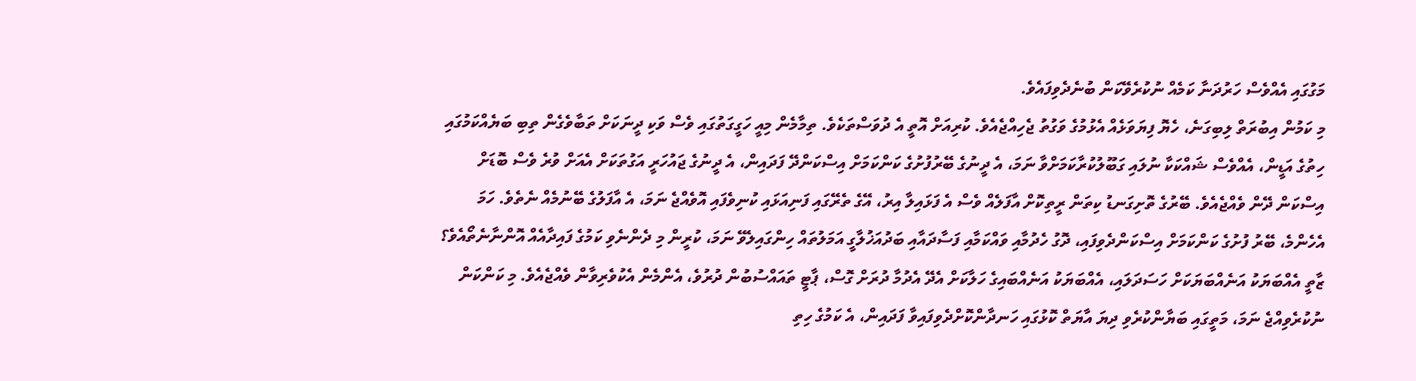މަގުގައި އެއްވެސް ހަރުދަނާ ކަމެއް ނުކުރެވޭކަން ބުނެދެވިފައެވެ.
މި ކަމުން އިބުރަތް ލިބިގަނެ، ހެޔޮ ފިޔަވަޅެއް އެޅުމުގެ ވަގުތު ޖެހިއްޖެއެވެ. ކުރިއަށް އޮތީ އެ ދުވަސްތަކެވެ. ތިމާމެން މިއީ ހަގީގަތުގައި ވެސް ވަކި ދީނަކަށް ތަބާވެގެން ތިބި ބަޔެއްކަމުގައި ހިތުގެ އަޑީން، އެއްވެސް ޝައްކަކާ ނުލައި ގަބޫލުކުރާކަމަށްވާ ނަމަ، އެ ދީނުގެ ބޭރުފުށުގެ ކަންކަމަށް އިސްކަންދޭ ފަދައިން، އެ ދީނުގެ ޖައުހަރީ އަގުތަކަށް އެއަށް ވުރެ ވެސް ބޮޑަށް އިސްކަން ދޭން ވެއްޖެއެވެ. ބޭރުގެ ތޮށިގަނޑު ކިތަން ރީތިކޮށް އާފަލެއް ވެސް އެ ފަޅައިލާ އިރު، އޭގެ ތެރޭގައި ފަނިއަޅައި ކުނިވެފައި އޮވެއްޖެ ނަމަ، އެ އާފަލުގެ ބޭނުމެއް ނެތެވެ. ހަމަ އެހެންމެ، ބޭރު ފުށުގެ ކަންކަމަށް އިސްކަންދެވިފައި، ދޮގު ހެދުމާއި ވައްކަމާއި ފަސާދައާއި ބަދުއަޚުލާގީ އަމަލުތައް ހިންގައިލެވޭ ނަމަ، ކުރީން މި ދެންނެވި ކަމުގެ ފައިދާއެއް އޮންނާނެތޯއެވެ؟ ޒާތީ އެއްބަޔަކު އަނެއްބަޔަކަށް ހަސަދަލައި، އެއްބަޔަކު އަނެއްބައިގެ ހަލާކަށް އެދޭ އެދުމާ ދުރަށް ގޮސް، ޕާޓީ ތައައްސުބުން ދުރުވެ، އެންމެން އެކުވެރިވާން ވެއްޖެއެވެ. މި ކަންކަން ނުކުރެވިއްޖެ ނަމަ، މަތީގައި ބަޔާންކުރެވި ދިޔަ އާޔަތް ކޮޅުގައި ހަނދާންކޮށްދެވިފައިވާ ފަދައިން، އެ ކަމުގެ ހިތި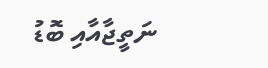ނަތީޖާއާއި ބޮޑު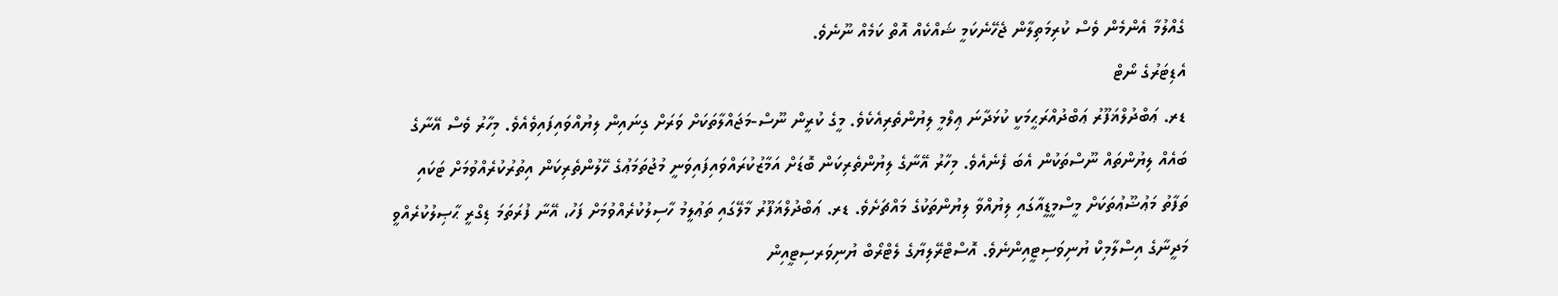ގެއްލުމާ އެންމެން ވެސް ކުރިމަތިލާން ޖެހޭނެކަމީ ޝައްކެއް އޮތް ކަމެއް ނޫނެވެ.
އެޑިޓަރުގެ ނޯޓް
ޑރ. ޢަބްދުލްޣަފޫރު ޢަބްދުއްރަޙީމަކީ ކުޅަދާނަ ޢިލްމީ ލިޔުންތެރިއެކެވެ. މީގެ ކުރީން ނޫސް-މަޖައްލާތަކަށް ވަރަށް ގިނައިން ލިޔުއްވައިފައިވެއެވެ. މިހާރު ވެސް އޭނާގެ ބައެއް ލިޔުންތައް ނޫސްތަކުން އެބަ ފެނެއެވެ. މިހާރު އޭނާގެ ލިޔުންތެރިކަން ބޮޑަށް އަމާޒުކުރައްވައިފައިވަނީ މުޖުތަމަޢުގެ ހޭލުންތެރިކަން އިތުރުކުރެއްވުމަށް ޓަކައި ތަފާތު މަޢުޟޫޢުތަކަށް މީސްމީޑީއާގައި ލިޔުއްވާ ލިޔުންތަކުގެ މައްޗަށެވެ. ޑރ. ޢަބްދުލްޣަފޫރު މާލޭގައި ތަޢުލީމު ހާސިލުކުރެއްވުމަށް ފަހު، އޭނާ ފުރަތަމަ ޑިގްރީ ޙާޞިލުކުރެއްވީ މަދީނާގެ އިސްލާމިކް ޔުނިވަސިޓީއިންނެވެ. އޮސްޓްރޭލިޔާގެ ލެޓްރޯބް ޔުނިވަރސިޓީއިން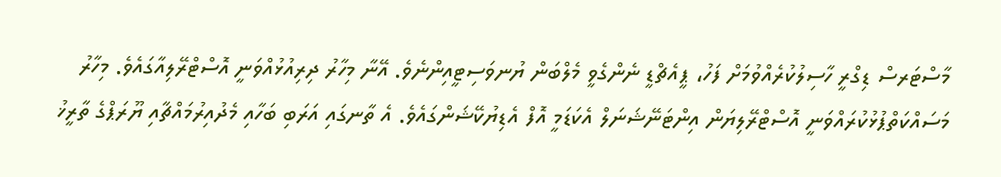މާސްޓަރސް ޑިގްރީ ހާސިލުކުރެއްވުމަށް ފަހު، ޕީއެޗްޑީ ނެންގެވީ މެލްބަން ޔުނވަސިޓީއިންނެވެ. އޭނާ މިހާރު ދިރިއުޅުއްވަނީ އޮސްޓްރޭލިއާގައެވެ. މިހާރު މަސައްކަތްޕުޅުކުރައްވަނީ އޮސްޓްރޭލިޔަން އިންޓަނޭޝަނަލް އެކަޑަމީ އޮފް އެޑިޔުކޭޝަންގައެވެ. އެ ތާނގައި އަރަބި ބަހާއި މެދުއިރުމައްޗާއި ޔޫރަޕްގެ ތާރީޚު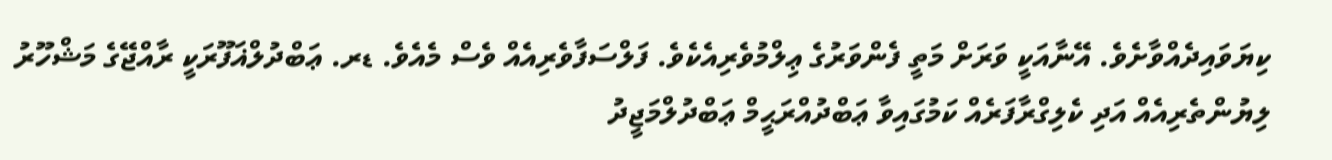ކިޔަވައިދެއްވާށެވެ. އޭނާއަކީ ވަރަށް މަތީ ފެންވަރުގެ ޢިލްމުވެރިއެކެވެ. ފަލްސަފާވެރިއެއް ވެސް މެއެވެ. ޑރ. ޢަބްދުލްޣަފޫރަކީ ރާއްޖޭގެ މަޝްހޫރު ލިޔުންތެރިއެއް އަދި ކެލިގްރާފަރެއް ކަމުގައިވާ ޢަބްދުއްރަޙީމް ޢަބްދުލްމަޖީދު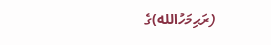(ރަޙިމަހުالله)ގެ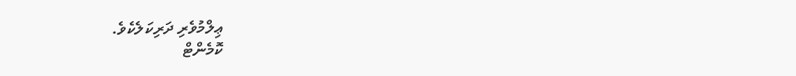ޢިލްމުވެރި ދަރިކަލެކެވެ.
ކޮމެންޓް